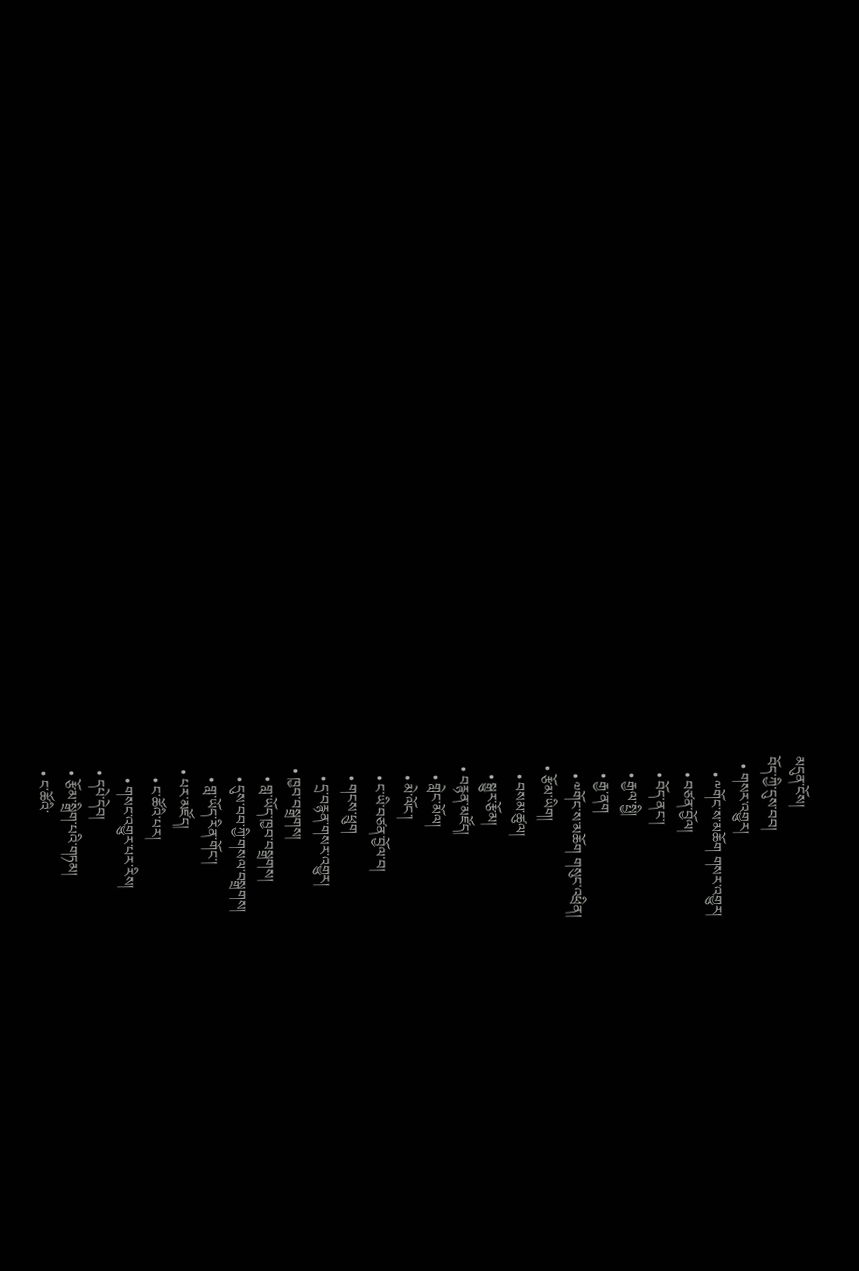མདུན་ངོས།
བོད་ཀྱི་དུས་བབ།
  • གསར་འགྱུར།
    • ༸གོང་ས་མཆོག གསར་འགྱུར།
    • བཙན་བྱོལ།
    • བོད་ནང་།
    • རྒྱལ་སྤྱི།
    • རྒྱ་ནག
    • ༧གོང་ས་མཆོག གསུང་འཕྲིན།
  • རྩོམ་ཡིག།
    • བསམ་ཚུལ།
    • སྒྱུར་རྩོམ།
  • བརྙན་མཛོད།
    • གླེང་མོལ།
    • མེ་ལོང་།
    • ང་ཡི་བཙན་བྱོལ་བ།
    • གངས་ཕྲུག
    • དྲ་བརྙན་གསར་འགྱུར།
  • ཁྱབ་བསྒྲགས།
    • གླ་ཡོད་ཁྱབ་བསྒྲགས།
    • དུས་བབ་ཀྱི་གསལ་བསྒྲགས།
    • གླ་ཡོད་རིན་གོང་།
  • པར་མཛོད།
    • ང་ཚོའི་པར།
    • གསང་འགྱུར་པར་རིས།
  • དཔེ་དེབ།
  • རྩོམ་སྒྲིག་པའི་གཏམ།
  • ང་ཚོའི་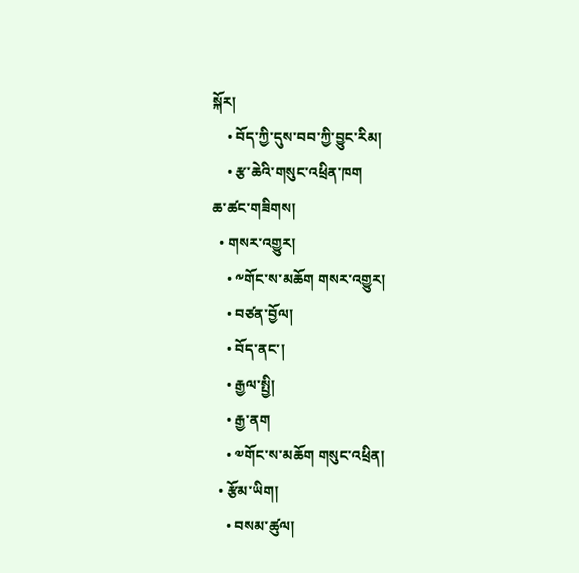སྐོར།
    • བོད་ཀྱི་དུས་བབ་ཀྱི་བྱུང་རིམ།
    • རྩ་ཆེའི་གསུང་འཕྲིན་ཁག
ཆ་ཚང་གཟིགས།
  • གསར་འགྱུར།
    • ༸གོང་ས་མཆོག གསར་འགྱུར།
    • བཙན་བྱོལ།
    • བོད་ནང་།
    • རྒྱལ་སྤྱི།
    • རྒྱ་ནག
    • ༧གོང་ས་མཆོག གསུང་འཕྲིན།
  • རྩོམ་ཡིག།
    • བསམ་ཚུལ།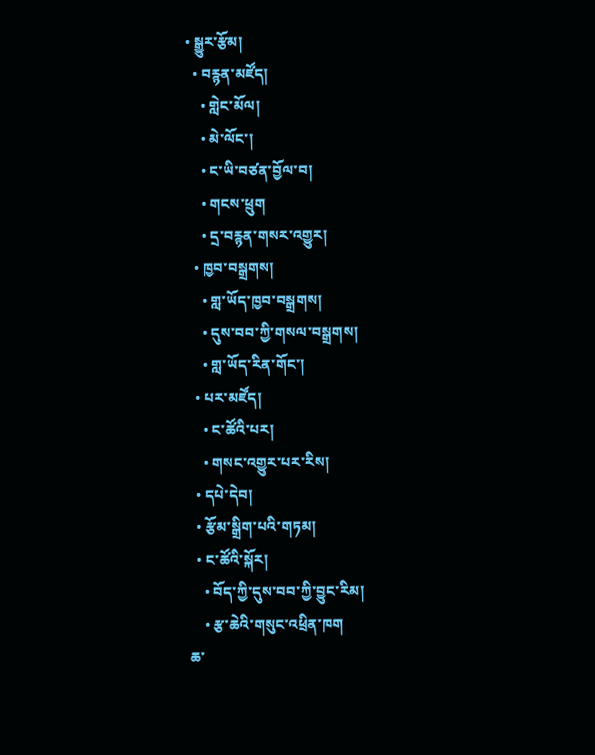• སྒྱུར་རྩོམ།
  • བརྙན་མཛོད།
    • གླེང་མོལ།
    • མེ་ལོང་།
    • ང་ཡི་བཙན་བྱོལ་བ།
    • གངས་ཕྲུག
    • དྲ་བརྙན་གསར་འགྱུར།
  • ཁྱབ་བསྒྲགས།
    • གླ་ཡོད་ཁྱབ་བསྒྲགས།
    • དུས་བབ་ཀྱི་གསལ་བསྒྲགས།
    • གླ་ཡོད་རིན་གོང་།
  • པར་མཛོད།
    • ང་ཚོའི་པར།
    • གསང་འགྱུར་པར་རིས།
  • དཔེ་དེབ།
  • རྩོམ་སྒྲིག་པའི་གཏམ།
  • ང་ཚོའི་སྐོར།
    • བོད་ཀྱི་དུས་བབ་ཀྱི་བྱུང་རིམ།
    • རྩ་ཆེའི་གསུང་འཕྲིན་ཁག
ཆ་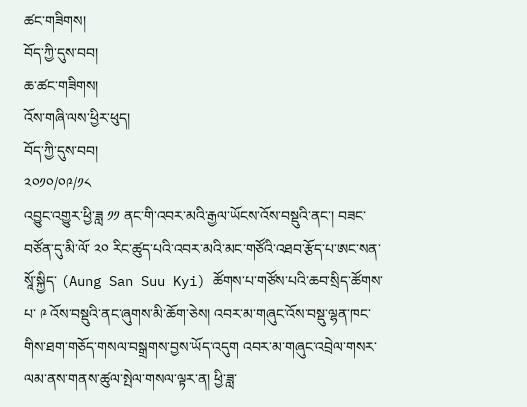ཚང་གཟིགས།
བོད་ཀྱི་དུས་བབ།
ཆ་ཚང་གཟིགས།
འོས་གཞི་ལས་ཕྱིར་ཕུད།
བོད་ཀྱི་དུས་བབ།
༢༠༡༠/༠༩/༡༨
འབྱུང་འགྱུར་ཕྱི་ཟླ ༡༡ ནང་གི་འབར་མའི་རྒྱལ་ཡོངས་འོས་བསྡུའི་ནང་། བཟང་བཙོན་དུ་མི་ལོ་ ༢༠ རིང་ཚུད་པའི་འབར་མའི་མང་གཙོའི་འཐབ་རྩོད་པ་ཨང་སན་སཱོ་སྐྱིད་ (Aung San Suu Kyi) ཚོགས་པ་གཙོས་པའི་ཆབ་སྲིད་ཚོགས་པ་ ༩ འོས་བསྡུའི་ནང་ཞུགས་མི་ཆོག་ཅེས། འབར་མ་གཞུང་འོས་བསྡུ་ལྷན་ཁང་གིས་ཐག་གཅོད་གསལ་བསྒྲགས་བྱས་ཡོད་འདུག འབར་མ་གཞུང་འབྲེལ་གསར་ལམ་ནས་གནས་ཚུལ་སྤེལ་གསལ་ལྟར་ན། ཕྱི་ཟླ་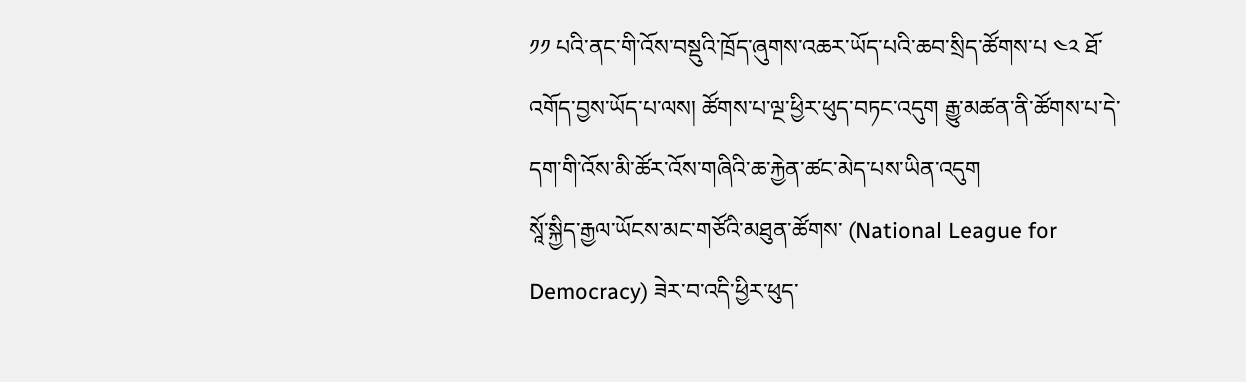༡༡ པའི་ནང་གི་འོས་བསྡུའི་ཁྲོད་ཞུགས་འཆར་ཡོད་པའི་ཆབ་སྲིད་ཚོགས་པ ༤༢ ཐོ་འགོད་བྱས་ཡོད་པ་ལས། ཚོགས་པ་ལྔ་ཕྱིར་ཕུད་བཏང་འདུག རྒྱུ་མཚན་ནི་ཚོགས་པ་དེ་དག་གི་འོས་མི་ཚོར་འོས་གཞིའི་ཆ་རྐྱེན་ཚང་མེད་པས་ཡིན་འདུག
སཱོ་སྐྱིད་རྒྱལ་ཡོངས་མང་གཙོའི་མཐུན་ཚོགས་ (National League for Democracy) ཟེར་བ་འདི་ཕྱིར་ཕུད་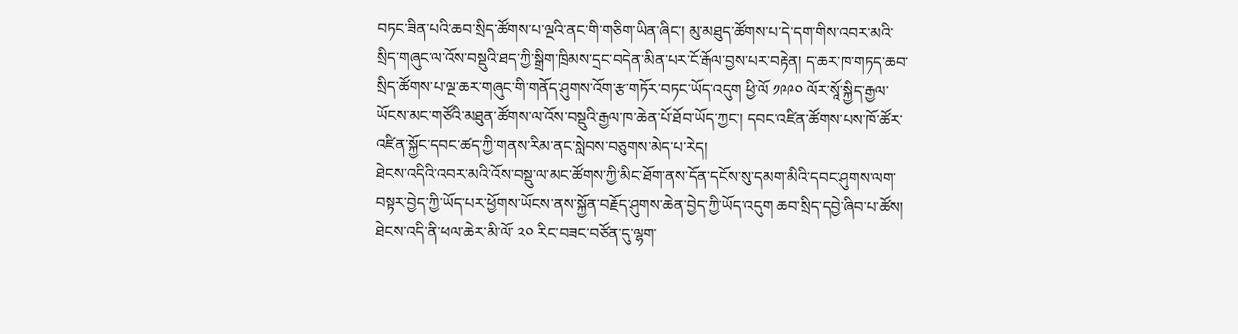བཏང་ཟིན་པའི་ཆབ་སྲིད་ཚོགས་པ་ལྔའི་ནང་གི་གཅིག་ཡིན་ཞིང་། མུ་མཐུད་ཚོགས་པ་དེ་དག་གིས་འབར་མའི་སྲིད་གཞུང་ལ་འོས་བསྡུའི་ཐད་ཀྱི་སྒྲིག་ཁྲིམས་དྲང་བདེན་མིན་པར་ངོ་རྒོལ་བྱས་པར་བརྟེན། ད་ཆར་ཁ་གཏད་ཆབ་སྲིད་ཚོགས་པ་ལྔ་ཆར་གཞུང་གི་གནོད་ཤུགས་འོག་རྩ་གཏོར་བཏང་ཡོད་འདུག ཕྱི་ལོ ༡༩༩༠ ལོར་སཱོ་སྐྱིད་རྒྱལ་ཡོངས་མང་གཙོའི་མཐུན་ཚོགས་ལ་འོས་བསྡུའི་རྒྱལ་ཁ་ཆེན་པོ་ཐོབ་ཡོད་ཀྱང་། དབང་འཛིན་ཚོགས་པས་ཁོ་ཚོར་འཛིན་སྐྱོང་དབང་ཚད་ཀྱི་གནས་རིམ་ནང་སླེབས་བཅུགས་མེད་པ་རེད།
ཐེངས་འདིའི་འབར་མའི་འོས་བསྡུ་ལ་མང་ཚོགས་ཀྱི་མིང་ཐོག་ནས་དོན་དངོས་སུ་དམག་མིའི་དབང་ཤུགས་ལག་བསྟར་བྱེད་ཀྱི་ཡོད་པར་ཕྱོགས་ཡོངས་ནས་སྐྱོན་བརྗོད་ཤུགས་ཆེན་བྱེད་ཀྱི་ཡོད་འདུག ཆབ་སྲིད་དབྱེ་ཞིབ་པ་ཚོས། ཐེངས་འདི་ནི་ཕལ་ཆེར་མི་ལོ་ ༢༠ རིང་བཟང་བཙོན་དུ་ལྷག་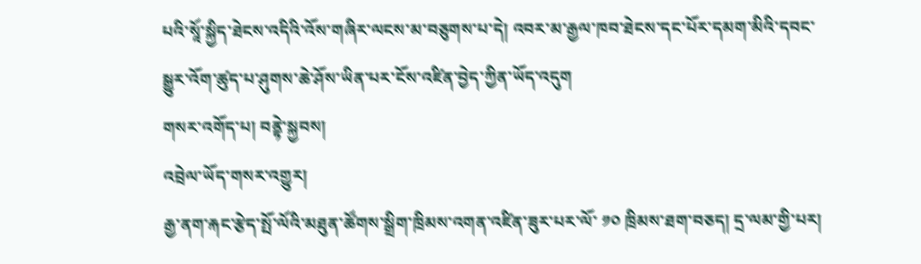པའི་སཱོ་སྐྱིད་ཐེངས་འདིའི་འོས་གཞིར་ལངས་མ་བཅུགས་པ་དེ། འབར་མ་རྒྱལ་ཁབ་ཐེངས་དང་པོར་དམག་མིའི་དབང་སྒྱུར་འོག་ཚུད་པ་ཤུགས་ཆེ་ཤོས་ཡིན་པར་ངོས་འཛིན་བྱེད་ཀྱིན་ཡོད་འདུག
གསར་འགོད་པ། བནྟེ་སྐྱབས།
འབྲེལ་ཡོད་གསར་འགྱུར།
རྒྱ་ནག་རྐང་རྩེད་སྤོ་ལོའི་མཐུན་ཚོགས་སྒྲིག་ཁྲིམས་འགན་འཛིན་ཟུར་པར་ལོ་ ༡༠ ཁྲིམས་ཐག་བཅད། དྲ་ལམ་གྱི་པར།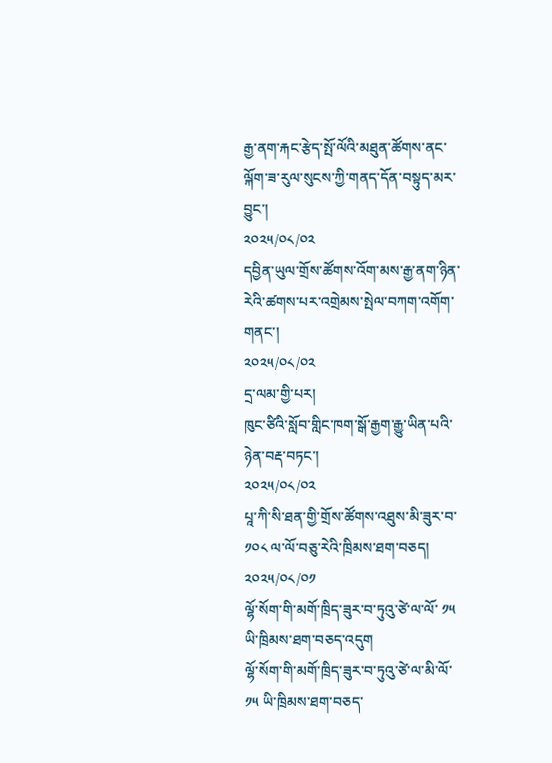རྒྱ་ནག་རྐང་རྩེད་སྤོ་ལོའི་མཐུན་ཚོགས་ནང་ལྐོག་ཟ་རུལ་སུངས་ཀྱི་གནད་དོན་བསྟུད་མར་བྱུང་།
༢༠༢༥/༠༨/༠༢
དབྱིན་ཡུལ་གྲོས་ཚོགས་འོག་མས་རྒྱ་ནག་ཉིན་རེའི་ཚགས་པར་འགྲེམས་སྤེལ་བཀག་འགོག་གནང་།
༢༠༢༥/༠༨/༠༢
དྲ་ལམ་གྱི་པར།
ཁུང་ཙིའི་སློབ་གླིང་ཁག་སྒོ་རྒྱག་རྒྱུ་ཡིན་པའི་ཉེན་བརྡ་བཏང་།
༢༠༢༥/༠༨/༠༢
པཱ་ཀི་སི་ཐན་གྱི་གྲོས་ཚོགས་འཐུས་མི་ཟུར་བ་ ༡༠༨ ལ་ལོ་བཅུ་རེའི་ཁྲིམས་ཐག་བཅད།
༢༠༢༥/༠༨/༠༡
ལྷོ་སོག་གི་མགོ་ཁྲིད་ཟུར་བ་ཏུའུ་ཙེ་ལ་ལོ་ ༡༥ ཡི་ཁྲིམས་ཐག་བཅད་འདུག
ལྷོ་སོག་གི་མགོ་ཁྲིད་ཟུར་བ་ཏུའུ་ཙེ་ལ་མི་ལོ་ ༡༥ ཡི་ཁྲིམས་ཐག་བཅད་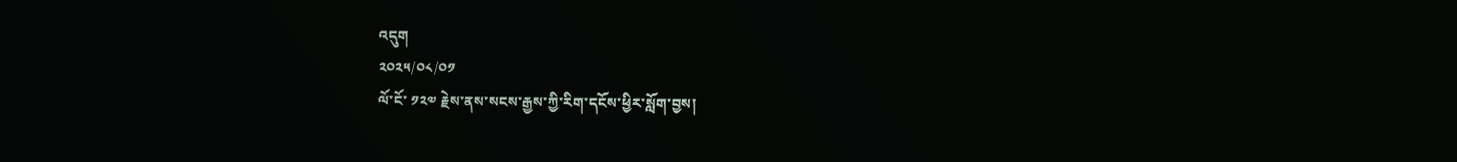འདུག
༢༠༢༥/༠༨/༠༡
ལོ་ངོ་ ༡༢༧ རྗེས་ནས་སངས་རྒྱས་ཀྱི་རིག་དངོས་ཕྱིར་སློག་བྱས།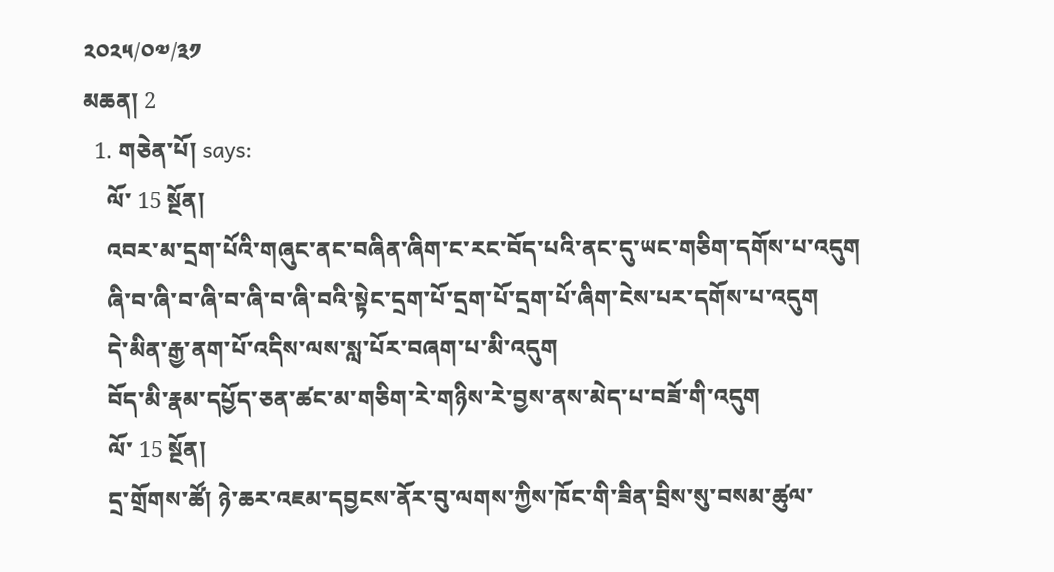༢༠༢༥/༠༧/༣༡
མཆན། 2
  1. གཅེན་པོ། says:
    ལོ་ 15 སྔོན།
    འབར་མ་དྲག་པོའི་གཞུང་ནང་བཞིན་ཞིག་ང་རང་བོད་པའི་ནང་དུ་ཡང་གཅིག་དགོས་པ་འདུག
    ཞི་བ་ཞི་བ་ཞི་བ་ཞི་བ་ཞི་བའི་སྟེང་དྲག་པོ་དྲག་པོ་དྲག་པོ་ཞིག་ངེས་པར་དགོས་པ་འདུག
    དེ་མིན་རྒྱ་ནག་པོ་འདིས་ལས་སླ་པོར་བཞག་པ་མི་འདུག
    བོད་མི་རྣམ་དཔྱོད་ཅན་ཚང་མ་གཅིག་རེ་གཉིས་རེ་བྱས་ནས་མེད་པ་བཟོ་གི་འདུག
    ལོ་ 15 སྔོན།
    དྲ་གྲོགས་ཚོ། ཉེ་ཆར་འཇམ་དབྱངས་ནོར་བུ་ལགས་ཀྱིས་ཁོང་གི་ཟིན་བྲིས་སུ་བསམ་ཚུལ་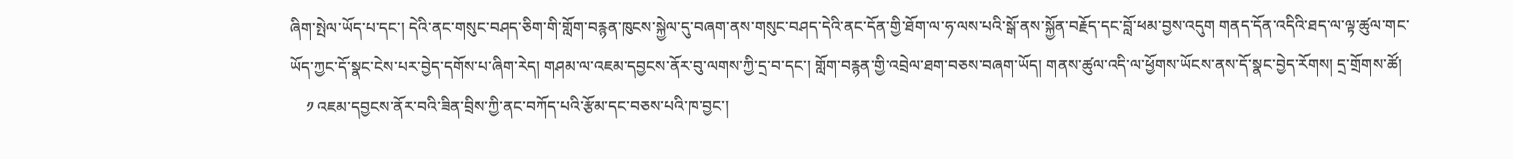ཞིག་སྤེལ་ཡོད་པ་དང་། དེའི་ནང་གསུང་བཤད་ཅིག་གི་གློག་བརྙན་ཁུངས་སྐྱེལ་དུ་བཞག་ནས་གསུང་བཤད་དེའི་ནང་དོན་གྱི་ཐོག་ལ་ཧ་ལས་པའི་སྒོ་ནས་སྐྱོན་བརྗོད་དང་བློ་ཕམ་བྱས་འདུག གནད་དོན་འདིའི་ཐད་ལ་ལྟ་ཚུལ་གང་ཡོད་ཀྱང་དོ་སྣང་ངེས་པར་བྱེད་དགོས་པ་ཞིག་རེད། གཤམ་ལ་འཇམ་དབྱངས་ནོར་བུ་ལགས་ཀྱི་དྲ་བ་དང་། གློག་བརྙན་གྱི་འབྲེལ་ཐག་བཅས་བཞག་ཡོད། གནས་ཚུལ་འདི་ལ་ཕྱོགས་ཡོངས་ནས་དོ་སྣང་བྱེད་རོགས། དྲ་གྲོགས་ཚོ།
    ༡ འཇམ་དབྱངས་ནོར་བའི་ཟིན་བྲིས་ཀྱི་ནང་བཀོད་པའི་རྩོམ་དང་བཅས་པའི་ཁ་བྱང་།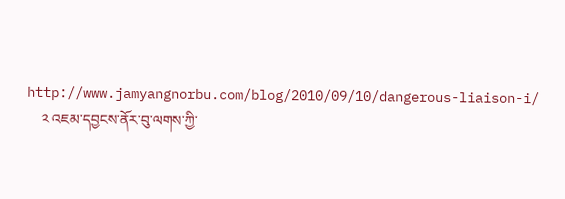http://www.jamyangnorbu.com/blog/2010/09/10/dangerous-liaison-i/
    ༢ འཇམ་དབྱངས་ནོར་བུ་ལགས་ཀྱི་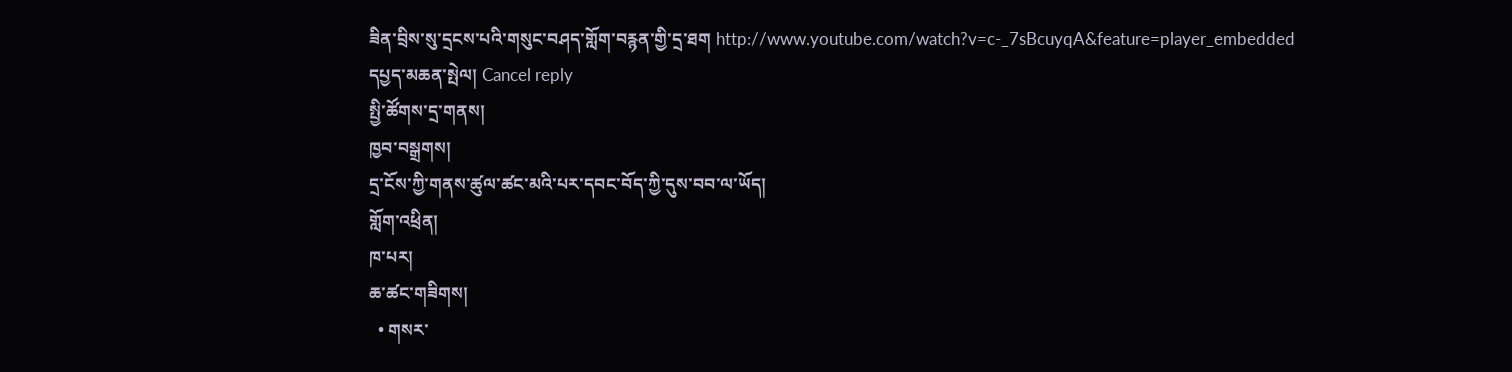ཟིན་བྲིས་སུ་དྲངས་པའི་གསུང་བཤད་གློག་བརྙན་གྱི་དྲ་ཐག http://www.youtube.com/watch?v=c-_7sBcuyqA&feature=player_embedded
དཔྱད་མཆན་སྤེལ། Cancel reply
སྤྱི་ཚོགས་དྲ་གནས།
ཁྱབ་བསྒྲགས།
དྲ་ངོས་ཀྱི་གནས་ཚུལ་ཚང་མའི་པར་དབང་བོད་ཀྱི་དུས་བབ་ལ་ཡོད།
གློག་འཕྲིན།
ཁ་པར།
ཆ་ཚང་གཟིགས།
  • གསར་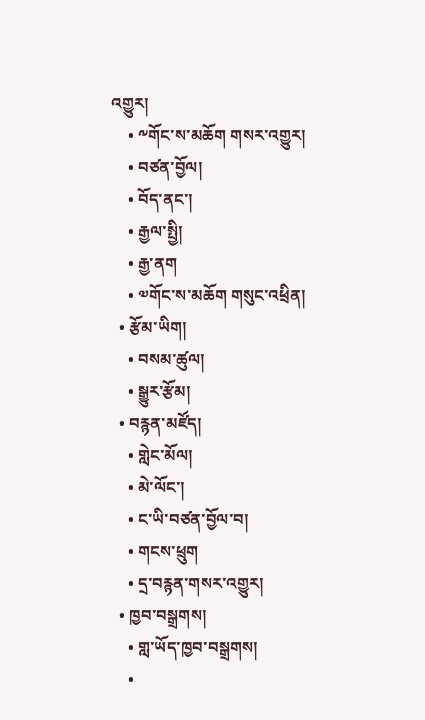འགྱུར།
    • ༸གོང་ས་མཆོག གསར་འགྱུར།
    • བཙན་བྱོལ།
    • བོད་ནང་།
    • རྒྱལ་སྤྱི།
    • རྒྱ་ནག
    • ༧གོང་ས་མཆོག གསུང་འཕྲིན།
  • རྩོམ་ཡིག།
    • བསམ་ཚུལ།
    • སྒྱུར་རྩོམ།
  • བརྙན་མཛོད།
    • གླེང་མོལ།
    • མེ་ལོང་།
    • ང་ཡི་བཙན་བྱོལ་བ།
    • གངས་ཕྲུག
    • དྲ་བརྙན་གསར་འགྱུར།
  • ཁྱབ་བསྒྲགས།
    • གླ་ཡོད་ཁྱབ་བསྒྲགས།
    •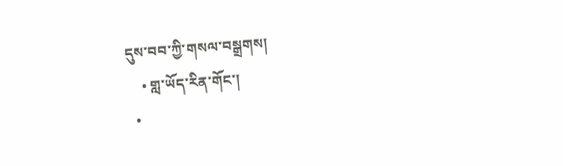དུས་བབ་ཀྱི་གསལ་བསྒྲགས།
    • གླ་ཡོད་རིན་གོང་།
  •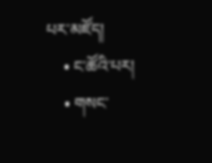པར་མཛོད།
    • ང་ཚོའི་པར།
    • གསང་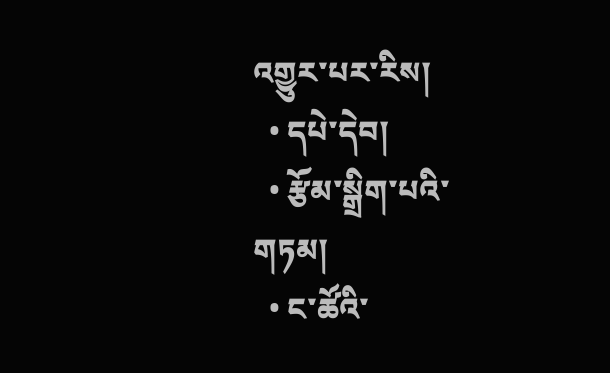འགྱུར་པར་རིས།
  • དཔེ་དེབ།
  • རྩོམ་སྒྲིག་པའི་གཏམ།
  • ང་ཚོའི་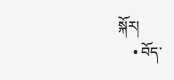སྐོར།
    • བོད་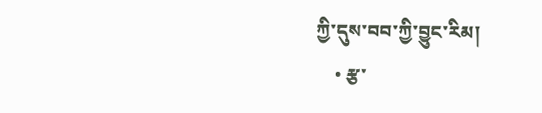ཀྱི་དུས་བབ་ཀྱི་བྱུང་རིམ།
    • རྩ་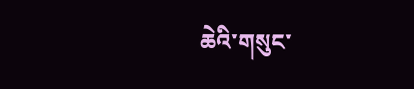ཆེའི་གསུང་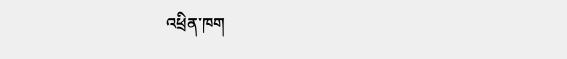འཕྲིན་ཁག